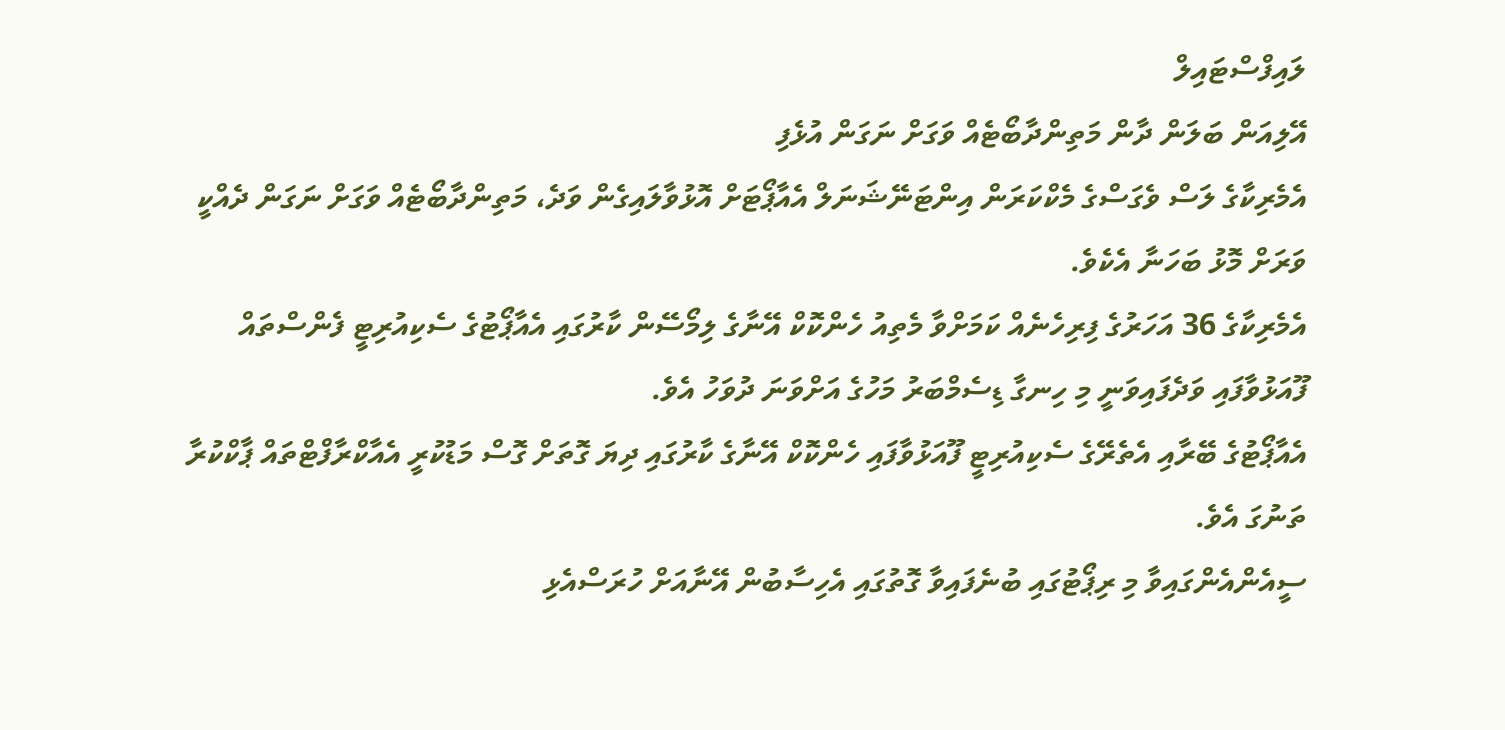ލައިފްސްޓައިލް
އޭލިއަން ބަލަން ދާން މަތިންދާބޯޓެއް ވަގަށް ނަގަން އުޅެފި
އެމެރިކާގެ ލަސް ވެގަސްގެ މެކްކަރަން އިންޓަނޭޝަނަލް އެއާޕޯޓަށް އޮޅުވާލައިގެން ވަދެ، މަތިންދާބޯޓެއް ވަގަށް ނަގަން ދެއްކީ ވަރަށް މޮޅު ބަހަނާ އެކެވެ.
އެމެރިކާގެ 36 އަހަރުގެ ފިރިހެނެއް ކަމަށްވާ މެތިއު ހެންކޮކް އޭނާގެ ލިމޯސޭން ކާރުގައި އެއާޕޯޓުގެ ސެކިއުރިޓީ ފެންސްތައް ފޫއަޅުވާފައި ވަދެފައިވަނީ މި ހިނގާ ޑިސެމްބަރު މަހުގެ އަށްވަނަ ދުވަހު އެވެ.
އެއާޕޯޓުގެ ބޭރާއި އެތެރޭގެ ސެކިއުރިޓީ ފޫއަޅުވާފައި ހެންކޮކް އޭނާގެ ކާރުގައި ދިޔަ ގޮތަށް ގޮސް މަޑުކުރީ އެއާކްރާފްޓްތައް ޕާކްކުރާ ތަނުގަ އެވެ.
ސީއެންއެންގައިވާ މި ރިޕޯޓުގައި ބުނެފައިވާ ގޮތުގައި އެހިސާބުން އޭނާއަށް ހުރަސްއެޅި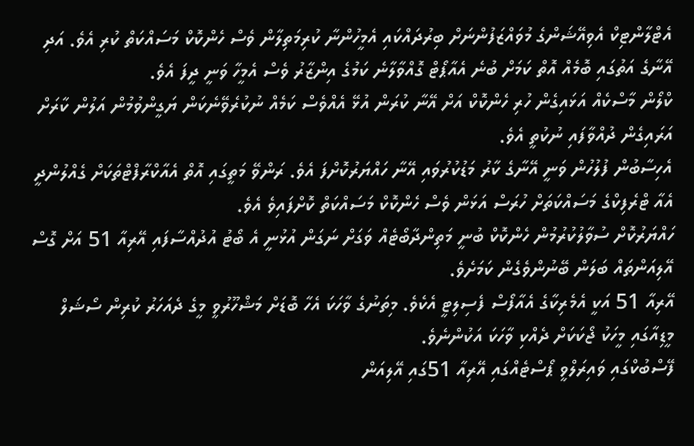އެޓްލާންޓިކް އެވިއޭޝަންގެ މުވައްޒަފުންނަށް ބިރުދައްކައި އެމީހުންނާ ކުރިމަތިލާން ވެސް ހެންކޮކް މަސައްކަތް ކުރި އެވެ. އަދި އޭނާގެ އަތުގައި ބޮމެއް އޮތް ކަމަށް ބުނެ އެއާޕޯޓް ގޮއްވާލާނެ ކަމުގެ އިންޒާރު ވެސް އެމީހާ ވަނީ ދީފަ އެވެ.
ކްލޯން މާސްކެއް އަޅައިގެން ހުރި ހެންކޮކް އަށް އޭނާ ކުރަން އުޅޭ އެއްވެސް ކަމެއް ނުކުރެވޭނެކަން ޔަގީންވުމުން އަލުން ކާރަށް އަރައިގެން ދުއްވާފައި ނުކުތީ އެވެ.
އެހިސާބުން ފުލުހުން ވަނީ އޭނާގެ ކާރު މަޑުކުރުވައި އޭނާ ހައްޔަރުކޮށްފަ އެވެ. ރަންވޭ މަތީގައި އޮތް އެއާކްރާފްޓްތަކަށް ގެއްލުންދީ އެއާ ޓްރެފިކްގެ މަސައްކަތަށް ހުރަސް އަޅަން ވެސް ހެންކޮކް މަސައްކަތް ކޮށްފައިވެ އެވެ.
ހައްޔަރުކޮށް ސުވާލުކުރުމުން ހެންކޮކް ބުނީ މަތިންދާބޯޓެއް ވަގަށް ނަގަން އުޅުނީ އެ ބޯޓު އުދުއްސާފައި އޭރިއާ 51 އަށް ގޮސް އޭލިއަންތައް ބަލަން ބޭނުންވެގެން ކަމަށެވެ.
އޭރިއާ 51 އަކީ އެމެރިކާގެ އެއާފޯސް ފެސިލިޓީ އެކެވެ. މިތަނުގެ ވާހަކަ އެހާ ބޮޑަށް މަޝްހޫރުވީ މީގެ ދެއަހަރު ކުރިން ސޯޝަލް މީޑިއާގައި މީހަކު ޖޯކަކަށް ދެއްކި ވާހަކަ އަކުންނެވެ.
ފޭސްބުކްގައި ވައިރަލްވީ ޕޯސްޓެއްގައި އޭރިއާ 51ގައި އޭލިއަން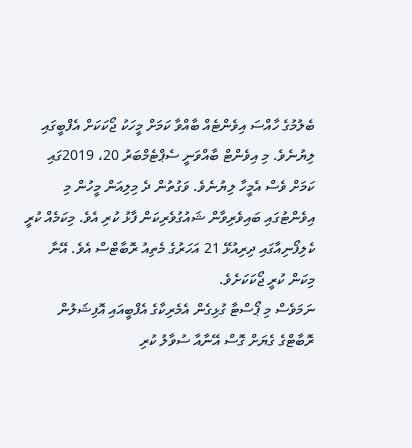ބެލުމުގެ ހާއްސަ އިވެންޓެއް ބާއްވާ ކަމަށް މީހަކު ޖޯކަކަށް އެފްބީގައި ލިޔުނެވެ. މި އިވެންޓް ބާއްވަނީ ސެޕްޓެމްބަރު 20، 2019ގައި ކަމަށް ވެސް އެމީހާ ލިޔުނެވެ. ވަގުތުން ދެ މިލިއަން މީހުން މި އިވެންޓުގައި ބައިވެރިވާން ޝައުގުވެރިކަން ފާޅު ކުރި އެވެ. މިކަމެއް ކުރީ ކެލިފޯނިއާގައި ދިރިއުޅޭ 21 އަހަރުގެ މެތިއު ރޮބާޓްސް އެވެ. އޭނާ މިކަން ކުރީ ޖޯކަކަށެވެ.
ނަމަވެސް މި ޕޯސްޓާ ގުޅިގެން އެމެރިކާގެ އެފްބީއައި އޮފިޝަލުން ރޮބާޓްގެ ގެޔަށް ގޮސް އޭނާއާ ސުވާލު ކުރި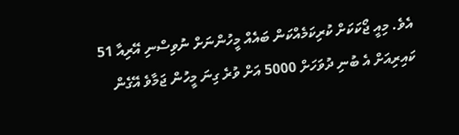އެވެ. މިއީ ޖޯކަކަށް ކުރިކަމެއްކަން ބައެއް މީހުންނަށް ނުވިސްނި އޭރިއާ 51 ކައިރިއަށް އެ ބުނި ދުވަހަށް 5000 އަށް ވުރެ ގިނަ މީހުން ޖަމާވެ އޭގެން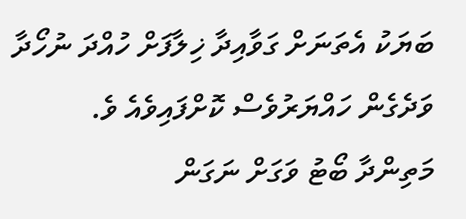ބަޔަކު އެތަނަށް ގަވާއިދާ ޚިލާފަށް ހުއްދަ ނުހޯދާ ވަދެގެން ހައްޔަރުވެސް ކޮށްފައިވެއެ ވެ.
މަތިންދާ ބޯޓު ވަގަށް ނަގަން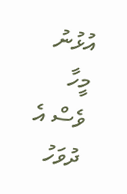އުޅުނު މީހާ ވެސް އެ ދުވަހު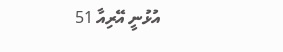އުޅުނީ އޭރިއާ 51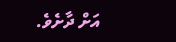އަށް ދާށެވެ.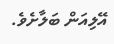އޭލިއަން ބަލާށެވެ.